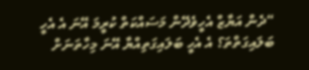“ދެން އަޔާޒް އެހީވެދޭން މަސައްކަތް ކުރީމަ އޭނަ އެ އެހީ ބަލައިގަތްތަ؟ އެ އެހީ ބަލައިގަތިއްޔާ އޭނަ މިހާތަނަށް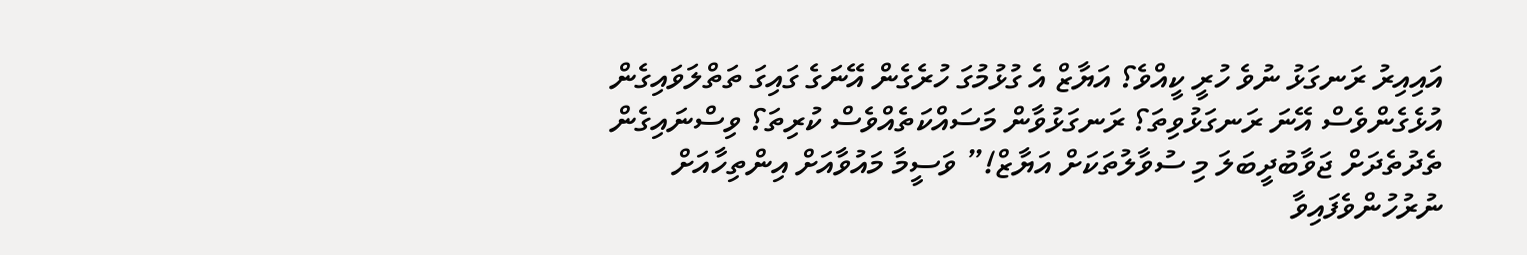އައިއިރު ރަނގަޅު ނުވެ ހުރީ ކީއްވެ؟ އަޔާޒް އެ ގުޅުމުގަ ހުރެގެން އޭނަގެ ގައިގަ ތަތްލަވައިގެން އުޅެގެންވެސް އޭނަ ރަނގަޅުވިތަ؟ ރަނގަޅުވާން މަސައްކަތެއްވެސް ކުރިތަ؟ ވިސްނައިގެން ތެދުތެދަށް ޖަވާބުދީބަލަ މި ސުވާލުތަކަށް އަޔާޒް!” ވަސީމާ މައުވާއަށް އިންތިހާއަށް ނުރުހުންވެފައިވާ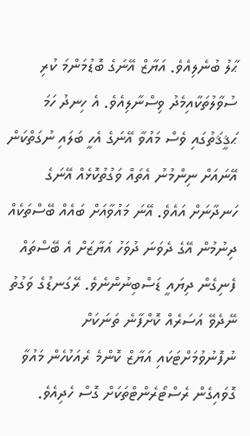ޙާލު ބުނެލިއެވެ. އަޔާޒް އޭނަގެ ބޮޑުމަންމަ ކުރި ސުވާލުތަކާއިމެދު ވިސްނާލިއެވެ. އެ ހިނދު ހަމަ ޙަޤީޤަތުގައި ވެސް މައުވާ އޭނަގެ އެހީ ބަލައި ނުގަތްކަން އޭނައަށް ނިންމުނު އެތައް ވަގުތުކޮޅެއް އޭނަގެ ހަނދާނަށް އައެވެ. އޭނަ މައުވާއަށް ބައެއް ބޭސްތަކެއް ދިނުމުން އޭގެ ދެވަނަ ދުވަހު އަޔާޒަށް އެ ބޭސްތައް ފެނިގެން ދިޔައީ ޑަސްބިނުންނެވެ. ރޭގަނޑުގެ ވަގުތު ނޭދެވޭ އަސަރެއް ކޮށްފާނެ ތަނަކަށް ނުފޮނުވުމަށްޓަކައި އަޔާޒް ކޮންމެ ރެއަކުހެން މައުވާ ގޮވައިގެން ރެސްޓޯރެންޓްތަކަށް ގޮސް ހެދިއެވެ.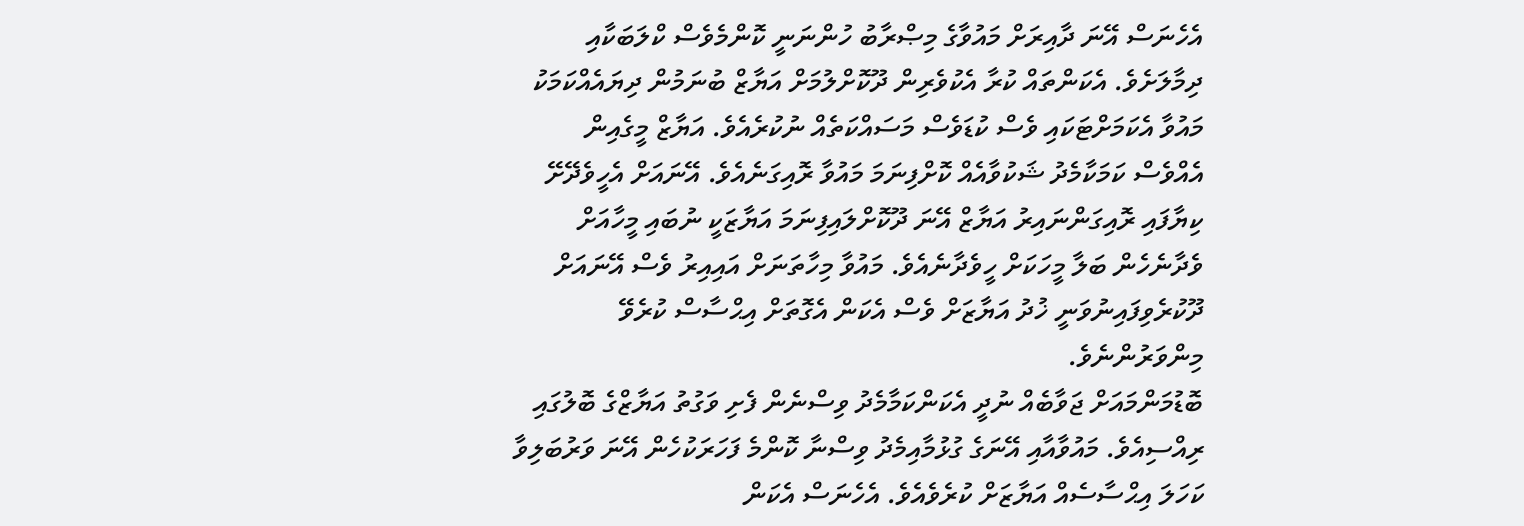އެހެނަސް އޭނަ ދާއިރަށް މައުވާގެ މިޞްރާބު ހުންނަނީ ކޮންމެވެސް ކްލަބަކާއި ދިމާލަށެވެ. އެކަންތައް ކުރާ އެކުވެރިން ދޫކޮށްލުމަށް އަޔާޒް ބުނަމުން ދިޔައެއްކަމަކު މައުވާ އެކަމަށްޓަކައި ވެސް ކުޑަވެސް މަސައްކަތެއް ނުކުރެއެވެ. އަޔާޒް މީގެއިން އެއްވެސް ކަމަކާމެދު ޝަކުވާއެއް ކޮށްފިނަމަ މައުވާ ރޮއިގަނެއެވެ. އޭނައަށް އެހީވެދޭށޭ ކިޔާފައި ރޮއިގަންނައިރު އަޔާޒް އޭނަ ދޫކޮށްލައިފިނަމަ އަޔާޒަކީ ނުބައި މީހާއަށް ވެދާނެހެން ބަލާ މީހަކަށް ހީވެދާނެއެވެ. މައުވާ މިހާތަނަށް އައިއިރު ވެސް އޭނައަށް ދޫކުރެވިފައިނުވަނީ ޚުދު އަޔާޒަށް ވެސް އެކަން އެގޮތަށް އިޙްސާސް ކުރެވޭ މިންވަރުންނެވެ.
ބޮޑުމަންމައަށް ޖަވާބެއް ނުދީ އެކަންކަމާމެދު ވިސްނެން ފެށި ވަގުތު އަޔާޒްގެ ބޮލުގައި ރިއްސިއެވެ. މައުވާއާއި އޭނަގެ ގުޅުމާއިމެދު ވިސްނާ ކޮންމެ ފަހަރަކުހެން އޭނަ ވަރުބަލިވާ ކަހަލަ އިޙްސާސެއް އަޔާޒަށް ކުރެވެއެވެ. އެހެނަސް އެކަން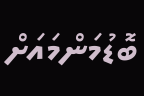ބޮޑުމަންމައަށް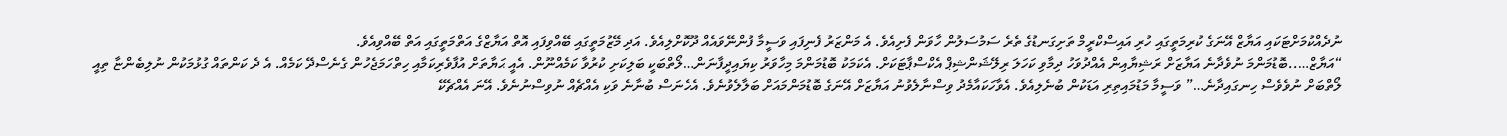ނުދެއްކުމަށްޓަކައި އަޔާޒް އޭނަގެ ކުރިމަތީގައި ހުރި އައިސްކްރީމް ތަށިގަނޑުގެ ތެރެ ސަމުސަލުން ހާވަން ފެށިއެވެ. އެ މަންޒަރު ފެނިފައި ވަސީމާ ފުންނޭވައެއް ދޫކޮށްލިއެވެ. އަދި މޭޒުމަތީގައި ބޭއްވިފައި އޮތް އަޔާޒްގެ އަތްމަތީގައި އަތް ބޭއްވިއެވެ.
“އަޔާޒް…..ބޮޑުމަންމަ ނުވެދާނެ އަޔާޒަށް ރަޝިޔާއިން އެއްދުވަހު ދިމާވި ކަހަލަ ރިލޭޝަންޝިޕް އެކްސްޕާޓަކަށް. އެކަމަކު ބޮޑުމަންމަ މިހާވަރު ކިޔައިދީފާނަން…ލޯތްބަކީ ބަލިކަށި ކުރުވާ ކަމެއްނޫން. އެއީ ޙަޔާތަށް އުފާވެރިކަމާއި ހިތްހަމަޖެހުން ގެނެސްދޭ ކަމެއް. އެ ދެ ކަންތައް ގުޅުމަކުން ނުލިބެންޏާ ތިއީ ލޯތްބަށް ނުވެވެސް ހިނގައިދާނެ…” ވަސީމާ މަޑުމައިތިރި އަޑަކުން ބުނެލިއެވެ. އެވާހަކައާމެދު ވިސްނާލެވުނު އަޔާޒަށް އޭނަގެ ބޮޑުމަންމައަށް ބަލާލެވުނެވެ. އެހެނަސް ބުނާނެ ވަކި އެއްޗެއް ނުވިސްނުނެވެ. އޭނަ އެއްޗެކޭ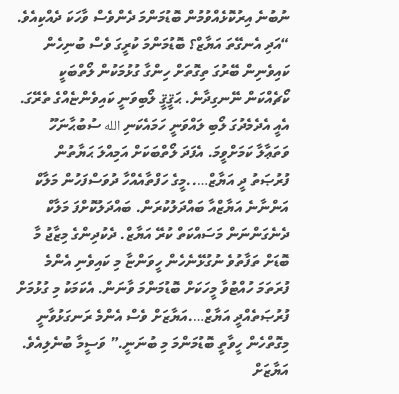ނުބުނެ އިރުކޮޅެއްވުމުން ބޮޑުމަންމަ ދެންވެސް ވާހަކަ ދެއްކިއެވެ.
“އަދި އެނގޭތަ އަޔާޒް؟ ބޮޑުމަންމަ ކުރީގަ ވެސް ބުނިހެން ކައިވެނިން ބޭރުގަ ތިގޮތަށް ހިންގާ ގުޅުމަކުން ލޯތްބަކީ ކޯޗެއްކަން ނޭނގިދާނެ. ޙަޤީޤީ ލޯބިވަނީ ކައިވެންޏެއްގެ ތެރޭގަ. އެއީ އެދެމެދުގަ ލޯބި ލައްވަނީ ހަމައެކަނި الله ސުބުޙާނަހޫ ވަތަޢާލާ ކަމަށްވީމަ. އެފަދަ ލޯތްބަކަށް އަމިއްލަ ޙަޔާތުން ފުރުޞަތު ދީ އަޔާޒް…..މީގެ ހަފްތާއެއްހާ ދުވަސްފަހުން މަލާކް އަންނާނެ އަޔާޒްއާ ބައްދަލުކުރަން. ބައްދަލުކޮށްފަ މަލާކް ދެނެގަންނަން މަސައްކަތް ކުރޭ އަޔާޒް. ދެކުދިންގެ މިޒާޖު މާ ބޮޑަށް ތަފާތުވެ ނުގުޅޭނެހެން ހީވަންޏާ މި ކައިވެނި އެންމެ ފުރަތަމަ ހުއްޓުވާ މީހަކަށް ބޮޑުމަންމަ ވާނަން. އެކަމަކު މި ގުޅުމަށް ފުރުޞަތެއްދީ އަޔާޒް….އަޔާޒަށް ވެސް އެންމެ ރަނގަޅުވާނީ މިގޮތްހެން ހީވާތީ ބޮޑުމަންމަ މި ބުނަނީ.” ވަސީމާ ބުނެލިއެވެ. އަޔާޒަށް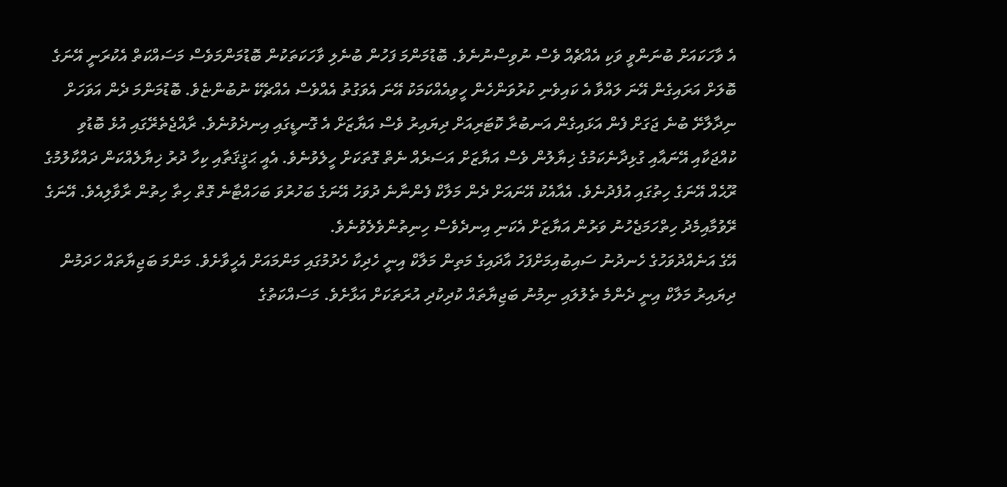އެ ވާހަކައަށް ބުނަންވީ ވަކި އެއްޗެއް ވެސް ނުވިސްނުނެވެ. ބޮޑުމަންމަ ފަހުން ބުނެލި ވާހަކަތަކުން ބޮޑުމަންމަވެސް މަސައްކަތް އެކުރަނީ އޭނަގެ ބޮލަށް އަރައިގެން އޭނަ ލައްވާ އެ ކައިވެނި ކުރުވަންހެން ހީވިއެއްކަމަކު އޭނަ އެވަގުތު އެއްވެސް އެއްޗެކޭ ނުބުންޏެވެ. ބޮޑުމަންމަ ދެން އަވަހަށް ނިދާލާށޭ ބުނެ ޖަގަށް ފެން އަޅައިގެން އަނބުރާ ކޮޓަރިއަށް ދިޔައިރު ވެސް އަޔާޒަށް އެ ގޮނޑީގައި އިނދެވުނެވެ. ރާއްޖެތެރޭގައި އުޅެ ބޮޑުވި ކުއްޖަކާއި އޭނައާއި ގުޅިދާނެކަމުގެ ޚިޔާލުން ވެސް އަޔާޒަށް އަސަރެއް ނެތް ގޮތަކަށް ހީލެވުނެވެ. އެއީ ޙަޤީޤަތާއި ކިހާ ދުރު ޚިޔާލެއްކަން ދައްކާލުމުގެ ރޫޙެއް އޭނަގެ ހިތުގައި އުފެދުނެވެ. އެއާއެކު އޭނައަށް ދެން މަލާކް ފެންނާނެ ދުވަހު އޭނަގެ ބަހުރުވަ ބަހައްޓާނެ ގޮތް ހިތާ ހިތުން ރާވާލިއެވެ. އޭނަގެ ރޭވުމާއިމެދު ހިތްހަމަޖެހުނު ވަރުން އަޔާޒަށް އެކަނި އިނދެވެސް ހިނިތުންވެލެވުނެވެ.
އޭގެ އަނެއްދުވަހުގެ ހެނދުނު ސައިބުއިމަށްފަހު އާދައިގެ މަތިން މަލާކް އިނީ ހެދިކާ ހެދުމުގައި މަންމައަށް އެހީވާށެވެ. މަންމަ ބަޖިޔާތައް ހަދަމުން ދިޔައިރު މަލާކް އިނީ ދެންމެ ތެލުލައި ނިމުނު ބަޖިޔާތައް ކުދިކުދި އުރަތަކަށް އަޅާށެވެ. މަސައްކަތުގެ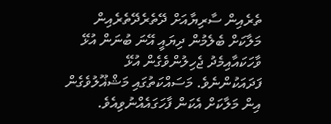ތެރެއިން ސާރިޔާއަށް ދޭތެރެދޭތެރެއިން މަލާކަށް ބެލެމުން ދިޔައީ އޭނަ ބުނަން އުޅޭ ވާހަކައާއިމެދު ޖެހިލުންވެގެން އުޅޭ ފަދައަކުންނެވެ. މަސައްކަތުގައި މަޝްޣޫލުވެގެން އިން މަލާކަށް އެކަން ފާހަގައެއްނުވިއެވެ.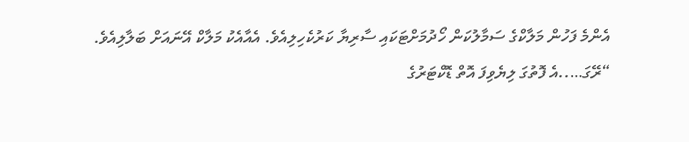އެންމެ ފަހުން މަލާކްގެ ސަމާލުކަން ހޯދުމަށްޓަކައި ސާރިޔާ ކަރުކެހިލިއެވެ. އެއާއެކު މަލާކް އޭނައަށް ބަލާލިއެވެ.
“ރޭގަ…..އެ ފޮތުގަ ލިޔެވިފަ އޮތް ޑޮކްޓަރުގެ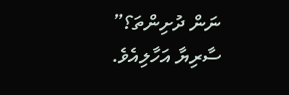ނަން ދުށިންތަ؟” ސާރިޔާ އަހާލިއެވެ.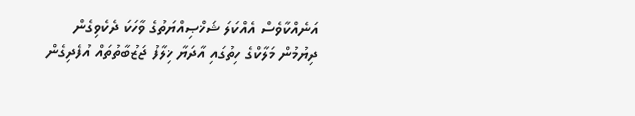އަނެއްކާވެސް އެއްކަލަ ޝަޚްޞިއްޔަތުގެ ވާހަކަ ދެކެވިގެން ދިޔުމުން މަލާކްގެ ހިތުގައި އާދަޔާ ޚިލާފު ޖަޒުބާތުތައް އުފެދިގެން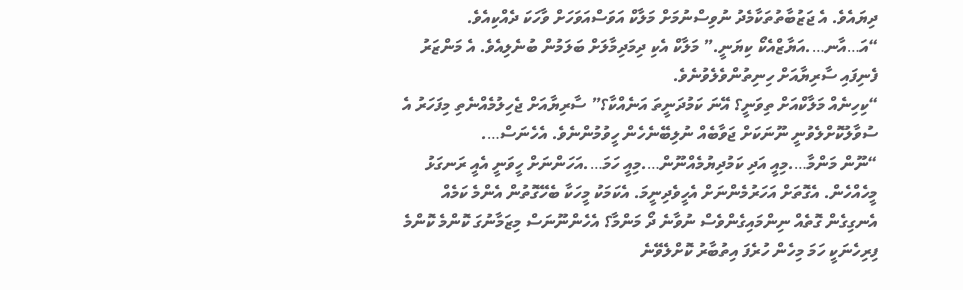ދިޔައެވެ. އެ ޖަޒުބާތުތަކާމެދު ނުވިސްނުމަށް މަލާކް އަވަސްއަވަހަށް ވާހަކަ ދެއްކިއެވެ.
“އަ…އާނ….އަޔާޒްއެކޯ ކިޔަނީ.” މަލާކް އެކި ދިމަދިމާލަށް ބަލަމުން ބުނެލިއެވެ. އެ މަންޒަރު ފެނިފައި ސާރިޔާއަށް ހިނިތުންވެލެވުނެވެ.
“ކިހިނެއް މަލާކްއަށް ތިވަނީ؟ އޭނަ ކަމުދަނީތަ އަނެއްކާ؟” ސާރިޔާއަށް ޖެހިލުމެއްނެތި މިފަހަރު އެ ސުވާލުކޮށްލެވުނީ ނޫނަކަށް ޖަވާބެއް ނުލިބޭނެހެން ހީވުމުންނެވެ. އެހެނަސް….
“ނޫން މަންމާ….މިއީ އަދި ކަމުދިޔުމެއްނޫން….މިއީ ހަމަ….އަހަންނަށް ހީވަނީ އެއީ ރަނގަޅު މީހެއްހެން. އެގޮތަށް އަހަރުމެންނަށް އެހީވެދިނީމަ. އެކަމަކު މީހަކާ ބެހޭގޮތުން އެންމެ ކަމެއް އެނގިގެން ގޮތެއް ނިންމައިގެންވެސް ނުވާނެ ދޯ މަންމާ؟ އެހެންނޫނަސް މިޒަމާނުގަ ކޮންމެ ކޮންމެ ފިރިހެނަކީ ހަމަ މިހެން ހުރެފަ އިތުބާރު ކޮށްލެވޭނެ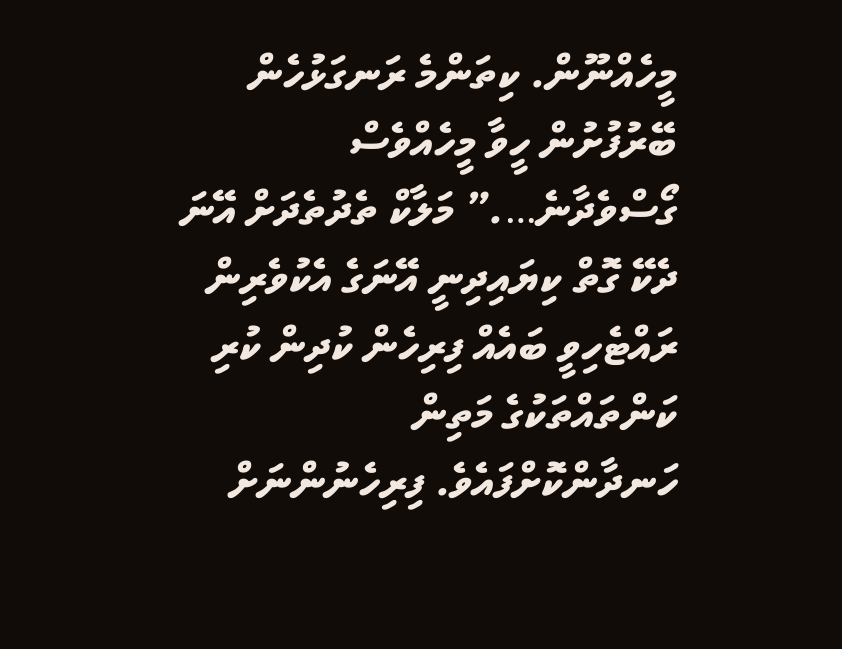މީހެއްނޫން. ކިތަންމެ ރަނގަޅުހެން ބޭރުފުށުން ހީވާ މީހެއްވެސް ގޯސްވެދާނެ….” މަލާކް ތެދުތެދަށް އޭނަ ދެކޭ ގޮތް ކިޔައިދިނީ އޭނަގެ އެކުވެރިން ރައްޓެހިވީ ބައެއް ފިރިހެން ކުދިން ކުރި ކަންތައްތަކުގެ މަތިން ހަނދާންކޮށްފައެވެ. ފިރިހެނުންނަށް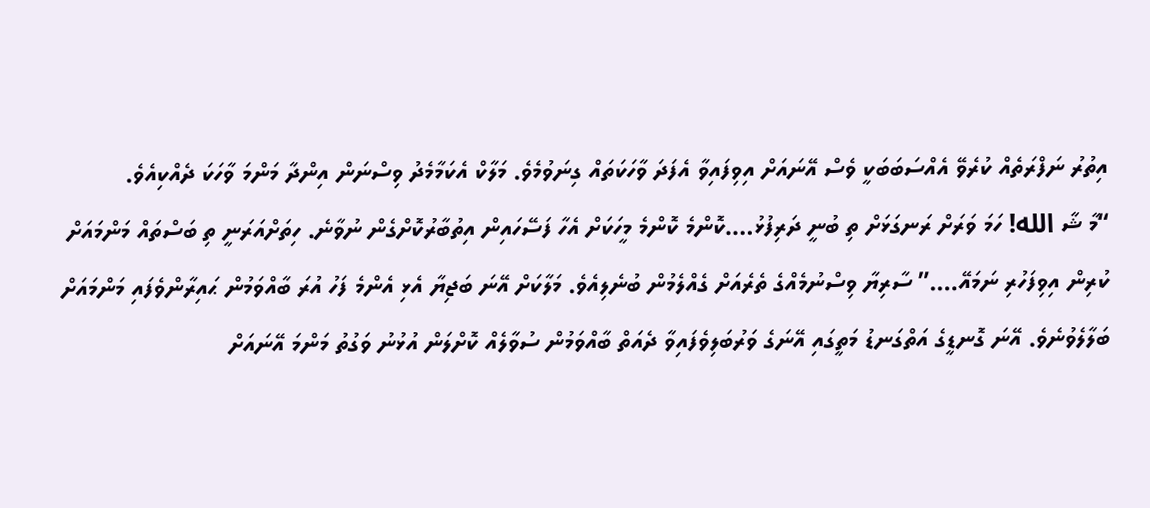އިތުރު ނަފްރަތެއް ކުރެވޭ އެއްސަބަބަކީ ވެސް އޭނައަށް އިވިފައިވާ އެފަދަ ވާހަކަތައް ގިނަވުމެވެ. މަލާކް އެކަމާމެދު ވިސްނަން އިންދާ މަންމަ ވާހަކަ ދެއްކިއެވެ.
“މާ ޝާ الله! ހަމަ ވަރަށް ރަނގަޅަށް ތި ބުނީ ދަރިފުޅު….ކޮންމެ ކޮންމެ މީހަކަށް އެހާ ފަސޭހައިން އިތުބާރުކޮށްގެން ނުވާނެ. ހިތަށްއަރަނީ ތި ބަސްތައް މަންމައަށް ކުރިން އިވިފަހުރި ނަމައޭ….” ސާރިޔާ ވިސްނުމެއްގެ ތެރެއަށް ގެއްލެމުން ބުނެލިއެވެ. މަލާކަށް އޭނަ ބަޖިޔާ އެޅި އެންމެ ފަހު އުރަ ބާއްވަމުން ޙައިރާންވެފައި މަންމައަށް ބަލާލެވުނެވެ. އޭނަ ގޮނޑީގެ އަތްގަނޑު މަތީގައި އޭނަގެ ވަރުބަލިވެފައިވާ ދެއަތް ބާއްވަމުން ސުވާލެއް ކޮށްލަން އުޅުނު ވަގުތު މަންމަ އޭނައަށް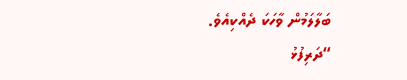ބަލާލަމުން ވާހަކަ ދެއްކިއެވެ.
“ދަރިފުޅު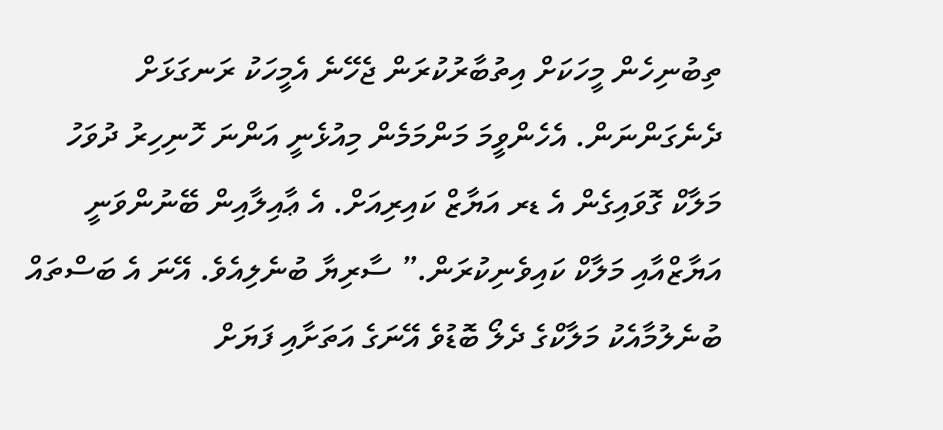ތިބުނިހެން މީހަކަށް އިތުބާރުކުރަން ޖެހޭނެ އެމީހަކު ރަނގަޅަށް ދެނެގަންނަން. އެހެންވީމަ މަންމަމެން މިއުޅެނީ އަންނަ ހޮނިހިރު ދުވަހު މަލާކް ގޮވައިގެން އެ ޑރ އަޔާޒް ކައިރިއަށް. އެ ޢާއިލާއިން ބޭނުންވަނީ އަޔާޒްއާއި މަލާކް ކައިވެނިކުރަން.” ސާރިޔާ ބުނެލިއެވެ. އޭނަ އެ ބަސްތައް ބުނެލުމާއެކު މަލާކްގެ ދެލޯ ބޮޑުވެ އޭނަގެ އަތަށާއި ފަޔަށް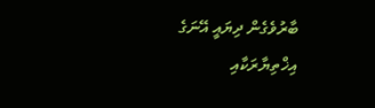ބާރުވެގެން ދިޔައީ އޭނަގެ އިޚްތިޔާރަކާއި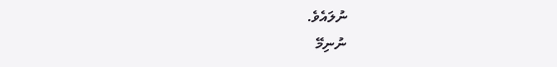ނުލައެވެ.
ނުނިމޭ